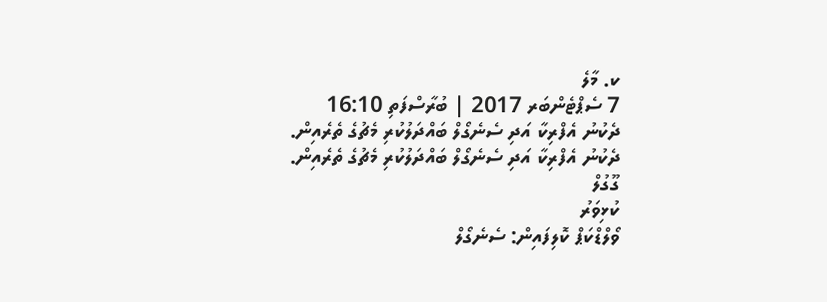ކ. މާލެ
7 ސެޕްޓެންބަރ 2017 | ބުރާސްފަތި 16:10
ދެކުނު އެފްރިކާ އަދި ސެނެގޯލް ބައްދަލުކުރި މެޗުގެ ތެރެއިން.
ދެކުނު އެފްރިކާ އަދި ސެނެގޯލް ބައްދަލުކުރި މެޗުގެ ތެރެއިން.
ގޫގުލް
ކުޅިވަރު
ވޯލްޑްކަޕް ކޮލިފައިން: ސެނެގޯލް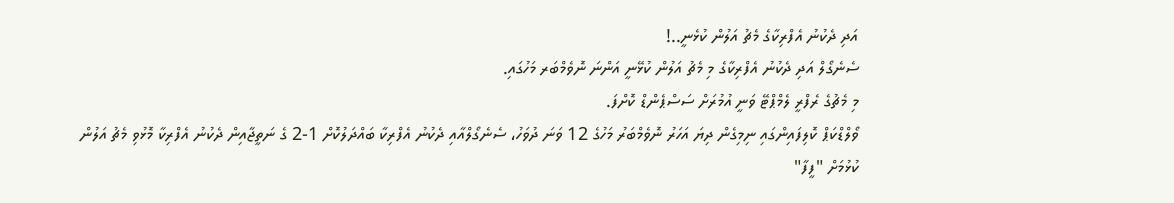އަދި ދެކުނު އެފްރިކާގެ މެޗު އަލުން ކުޅެނީ..!
ސެނެގޯލް އަދި ދެކުނު އެފްރިކާގެ މި މެޗު އަލުން ކުޅޭނީ އަންނަ ނޮވެމްބަރ މަހުގައި.
މި މެޗުގެ ރެފްރީ ލެމްޕްޓޭ ވަނީ އުމުރަށް ސަސްޕެންޑް ކޮށްފަ.
ވޯލްޑްކަޕް ކޮލިފައިންގައި ނިމިގެން ދިޔަ އަހަރު ނޮވެމްބަރު މަހުގެ 12 ވަނަ ދުވަހު، ސެނެގޯލްއާއި ދެކުނު އެފްރިކާ ބައްދަލުކޮށް 1-2 ގެ ނަތީޖާއިން ދެކުނު އެފްރިކާ މޮޅުވި މެޗު އަލުން ކުޅުމަށް "ފީފާ"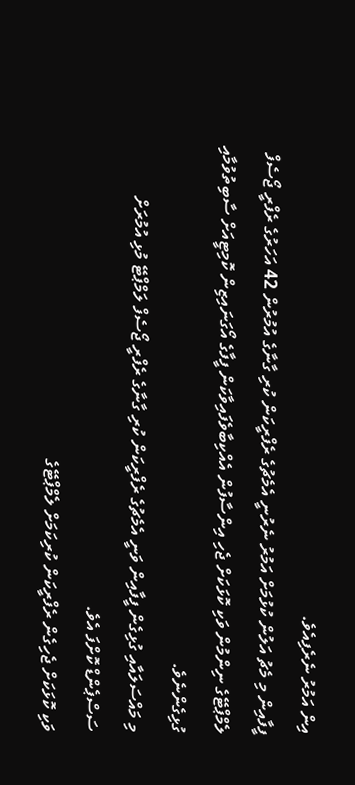އިން އަމުރު ނެރެފިއެވެ.
ފީފާއިން މި މެޗު އަލުން ކުޅުމަށް އަމުރު ނެރުނީ އެމެޗުގެ ރެފްރީކަން ކުރި ގާނާގެ އުމުރުން 42 އަހަރުގެ ރެފްރީ ޖޯސެފް ލެމްޕްޓޭގެ ނިންމުން ވަކި ކޮޅަކަށް ޖެހި އިންސާފުން އެއްކިބާވެފައިވާކަން ފީފާގެ އޯގަނައިޒިން ކޮމިޓީއަށް ސާބިތުވުމާއި ގުޅިގެންނެވެ.
މި މައްސަލައާއި ގުޅިގެން ފީފާއިން ވަނީ އެމެޗުގެ ރެފްރީކަން ކުރި ގާނާގެ ރެފްރީ ޖޯސެފް ލަމްޕްޓޭ މުޅި އުމުރަށް ސަސްޕެންޑް ކޮށްފަ އެވެ.
ވަކި ކޮޅަކަށް ޖެހިގެން ރެފްރީކަން ކުރިކަމަށް ލެމްޕްޓޭގެ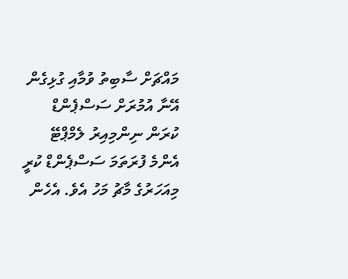މައްޗަށް ސާބިތު ވުމާއި ގުޅިގެން އޭނާ އުމުރަށް ސަސްޕެންޑް ކުރަން ނިންމިއިރު ލެމްޕްޓޭ އެންމެ ފުރަތަމަ ސަސްޕެންޑް ކުރީ މިއަހަރުގެ މާޗު މަހު އެވެ. އެހެން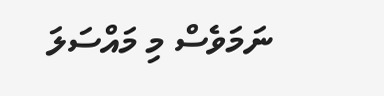ނަމަވެސް މި މައްސަލަ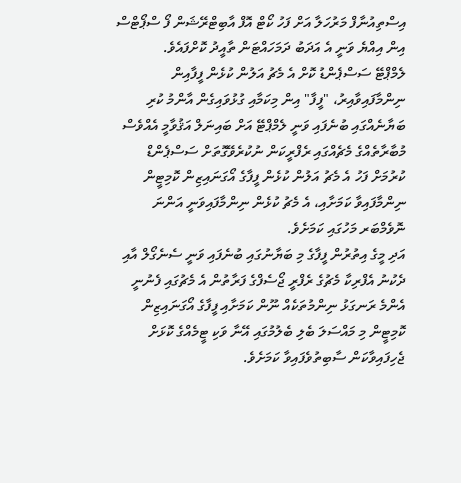އިސްތިއުނާފް މަރުހަލާ އަށް ފަހު ކޯޓް އޮފް އާބިޓްރޭޝަން ފޯ ސްޕޯޓްސް އިން އިއްޔެ ވަނީ އެ އަދަބު ދަމަހައްޓަން ތާއީދު ކޮށްފައެވެ.
ލެމްޕްޓޭ ސަސްޕެންޑު ކޮށް އެ މެޗު އަލުން ކުޅެން ފީފާއިން ނިންމާފައިވާއިރު، "ފީފާ" އިން މިކަމާއި ގުޅުވައިގެން އާންމު ކުރި ބަޔާނެއްގައި ބުނެފައި ވަނީ ލެމްޕްޓޭ އަށް ބައިނަލް އަޤުވާމީ އެއްވެސް މުބާރާތެއްގެ މެޗެއްގައި ރެފްރީކަން ނުކުރެވޭގޮތަށް ސަސްޕެންޑް  ކުރުމަށް ފަހު އެ މެޗު އަލުން ކުޅެން ފީފާގެ އޯގަނައިޒިން ކޮމިޓީން ނިންމާފައިވާ ކަމަށާއި، އެ މެޗު ކުޅެން ނިންމާފައިވަނީ އަންނަ ނޮވެމްބަރ މަހުގައި ކަމަށެވެ.
އަދި މީގެ އިތުރުން ފީފާގެ މި ބަޔާނުގައި ބުނެފައި ވަނީ ސެނެގޯލް އާއި ދެކުނު އެފްރިކާ މެޗުގެ ރެފްރީ ޖޯސެފްގެ ފަރާތުން އެ މެޗުގައި ފެނުނީ އެންމެ ރަނގަޅު ނިންމުތަކެއް ނޫން ކަމަށާއި ފީފާގެ އޯގަނައިޒިން ކޮމިޓީން މި މައްސަލަ ބެލި ބެލުމުގައި އޭނާ ވަކި ޓީމެއްގެ ކޮޅަށް ޖެހިފައިވާކަން ސާބިތުވެފައިވާ ކަމަށެވެ.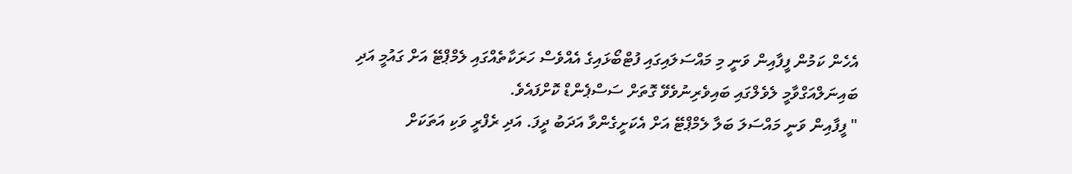އެހެން ކަމުން ފީފާއިން ވަނީ މި މައްސަލައިގައި ފުޓްބޯޅައިގެ އެއްވެސް ހަރަކާތެއްގައި ލެމްޕްޓޭ އަށް ގައުމީ އަދި ބައިނަލްއަގްވާމީ ލެވެލްގައި ބައިވެރިނުވެވޭ ގޮތަށް ސަސްޕެންޑް ކޮށްފައެވެ.
" ފީފާއިން ވަނީ މައްސަލަ ބަލާ ލެމްޕްޓޭ އަށް އެކަށީގެންވާ އަދަބު ދީފަ. އަދި ރެފްރީ ވަކި އަތަކަށް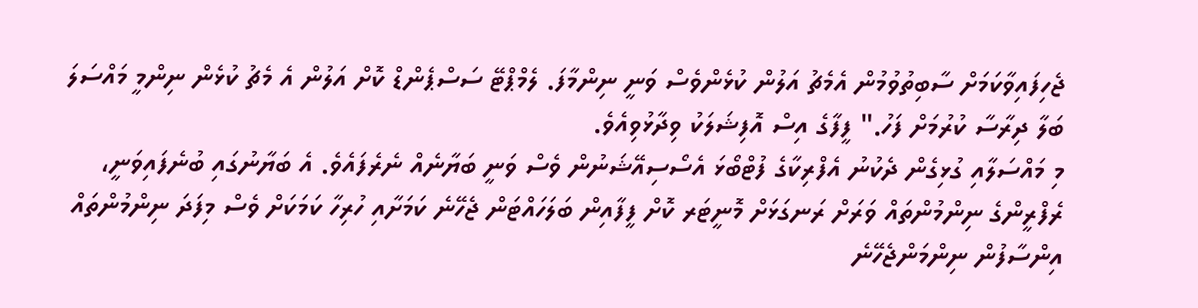ޖެހިފައިވާކަމަށް ސާބިތުވުމުން އެމެޗު އަލުން ކުޅެންވެސް ވަނީ ނިންމާފަ. ލެމްޕްޓޭ ސަސްޕެންޑް ކޮށް އަލުން އެ މެޗު ކުޅެން ނިންމީ މައްސަލަ ބަލާ ދިރާސާ ކުރުމަށް ފަހު." ފީފާގެ އިސް އޮފިޝަލަކު ވިދާޅުވިއެވެ.
މި މައްސަލާއި ގުޅިގެން ދެކުނު އެފްރިކާގެ ފުޓްބޯޅަ އެސޯސިއޭޝަނުން ވެސް ވަނީ ބަޔާނެއް ނެރެފައެވެ. އެ ބަޔާނުގައި ބުނެފައިވަނީ، ރެފްރީންގެ ނިންމުންތައް ވަރަށް ރަނގަޅަށް މޮނީޓަރ ކޮށް ފީފާއިން ބަލަހައްޓަން ޖެހޭނެ ކަމަށާއި ހުރިހާ ކަމަކަށް ވެސް މިފަދަ ނިންމުންތައް އިންސާފުން ނިންމަންޖެހޭނެ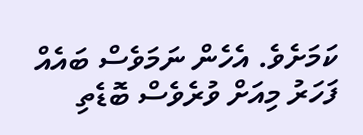ކަމަށެވެ. އެހެން ނަމަވެސް ބައެއް ފަހަރު މިއަށް ވުރެވެސް ބޮޑެތި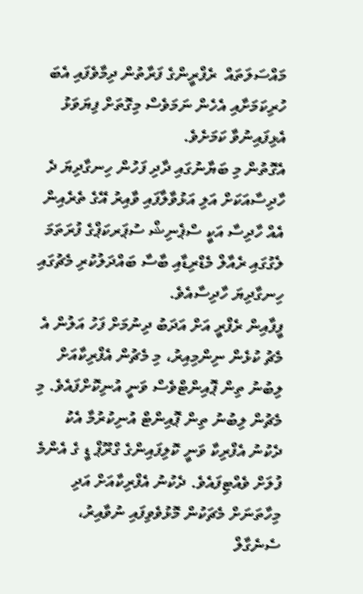މައްސަލަތައް  ރެފްރީންގެ ފަރާތުން ދިމާވެފައި އެބަ ހުރިކަމަށާއި އެހެން ނަމަވެސް މިގޮތަށް ފިޔަވަޅު އެޅިފައިނުވާ ކަމަށެވެ.
އެގޮތުން މި ބަޔާނުގައި ދާދި ފަހުން ހިނގާދިޔަ ދެ ހާދިސާއަކަށް އަލި އަޅުވާލާފައި ވާއިރު އޭގެ ތެރެއިން އެއް ހާދިސާ އަކީ ސްޕެނިޝް ސުޕަރކަޕްގެ ފުރަތަމަ ލެގުގައި ރެއާލް މެޑްރިޑާއި ބާސާ ބައްދަލުކުރި މެޗުގައި ހިނގާދިޔަ ހާދިސާއެވެ.
ފީފާއިން ރެފްރީ އަށް އަދަބު ދިނުމަށް ފަހު އަލުން އެ މެޗު ކުޅެން ނިންމިއިރު، މި މެޗުން އެފްރިކާއަށް ލިބުނު ތިން ޕޮއިންޓްވެސް ވަނީ އުނިކޮށްފައެވެ. މި މެޗުން ލިބުނު ތިން ޕޮއިންޓް އުނިކުރުމާ އެކު ދެކުނު އެފްރިކާ ވަނީ ކޮލިފައިންގެ ގްރޫޕް ޑީ ގެ އެންމެ ފުލަށް ވެއްޓިފައެވެ. ދެކުނު އެފްރިކާއަށް އަދި މިހާތަނަށް މެޗަކުން މޮޅުވެވިފައި ނުވާއިރު، ސެނެގާލް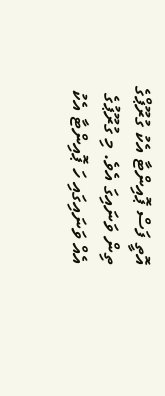އޮތީ ފަސް ޕޮއިންޓާ އެކު ގުރޫޕްގެ ތިން ވަނައިގަ އެވެ. މި ގުރޫޕުގެ އެއް ވަނައިގައި ހަ ޕޮއިންޓާ އެކު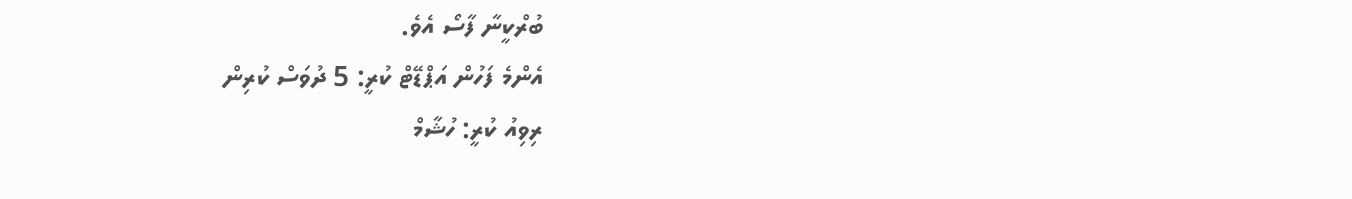ބުރްކީނާ ފާސޯ އެވެ.
އެންމެ ފަހުން އަޕްޑޭޓް ކުރީ: 5 ދުވަސް ކުރިން
ރިވިއު ކުރީ: ހުޝާމް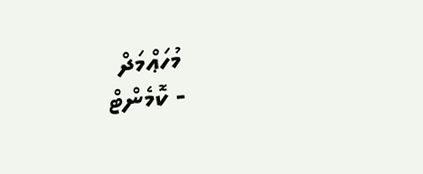މުހަޢްމަދް
- ކޮމެންޓް